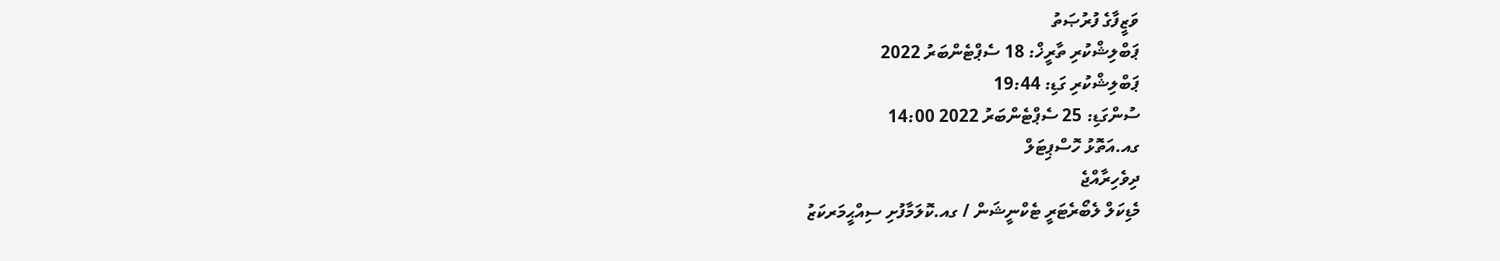ވަޒީފާގެ ފުރުޞަތު
ޕަބްލިޝްކުރި ތާރީޚް: 18 ސެޕްޓެންބަރު 2022
ޕަބްލިޝްކުރި ގަޑި: 19:44
ސުންގަޑި: 25 ސެޕްޓެންބަރު 2022 14:00
ގއ.އަތޮޅު ހޮސްޕިޓަލް
ދިވެހިރާއްޖެ
މެޑިކަލް ލެބޯރެޓަރީ ޓެކްނީޝަން / ގއ.ކޮލަމާފުށި ސިއްޙީމަރކަޒު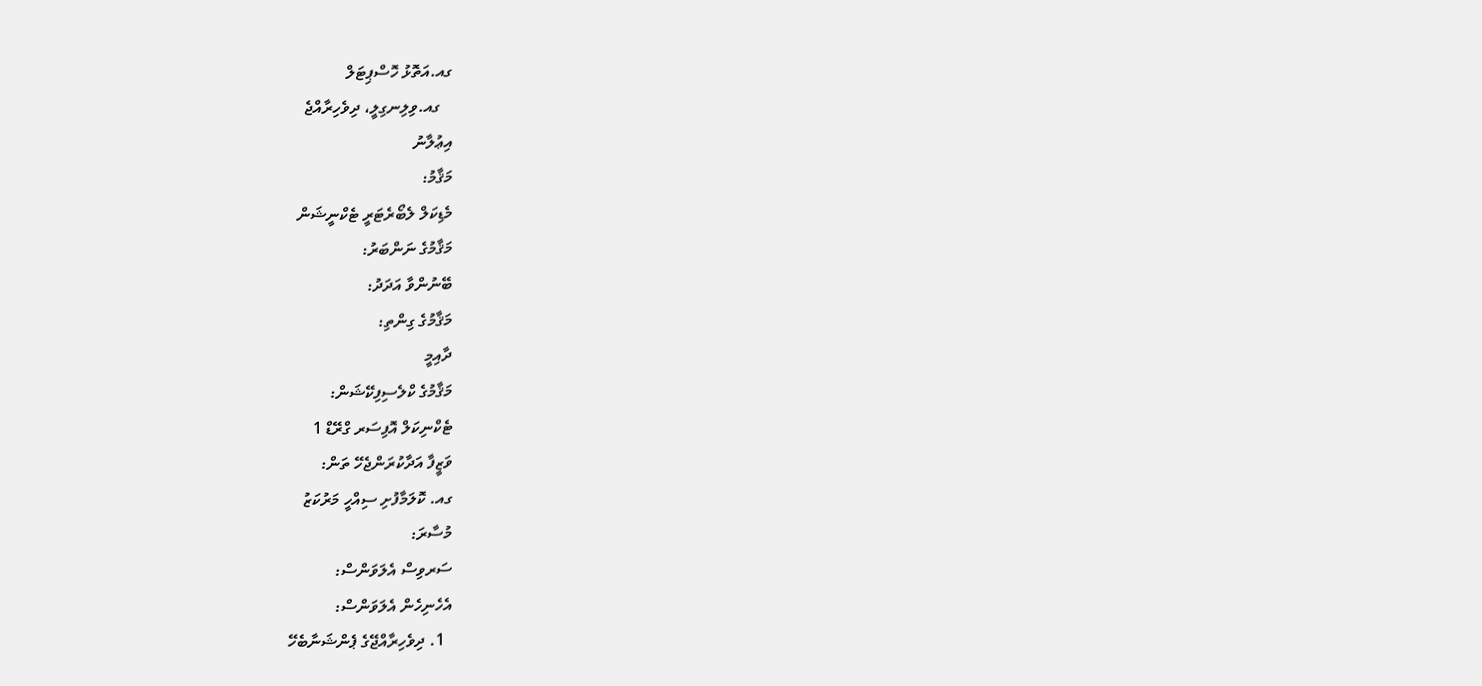ގއ.އަތޮޅު ހޮސްޕިޓަލް
   ގއ.ވިލިނގިލީ، ދިވެހިރާއްޖެ
އިޢުލާނު
މަޤާމު:
މެޑިކަލް ލެބޯރެޓަރީ ޓެކްނީޝަން
މަޤާމުގެ ނަންބަރު:
ބޭނުންވާ އަދަދު:
މަޤާމުގެ ގިންތި:
ދާއިމީ
މަޤާމުގެ ކްލެސިފިކޭޝަން:
ޓެކްނިކަލް އޮފިސަރ ގްރޭޑް 1
ވަޒީފާ އަދާކުރަންޖެހޭ ތަން:
ގއ. ކޮލަމާފުށި ސިއްހީ މަރުކަޒު
މުސާރަ:
ސަރވިސް އެލަވަންސް:
އެހެނިހެން އެލަވަންސް:
  1. ދިވެހިރާއްޖޭގެ ޕެންޝަނާބެހޭ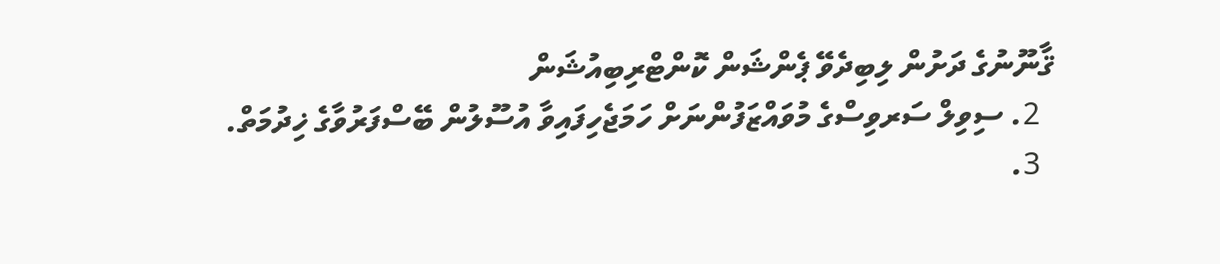ޤާނޫނުގެ ދަށުން ލިބިދެވޭ ޕެންޝަން ކޮންޓްރިބިއުޝަން
  2. ސިވިލް ސަރވިސްގެ މުވައްޒަފުންނަށް ހަމަޖެހިފައިވާ އުސޫލުން ބޭސްފަރުވާގެ ޚިދުމަތް.
  3.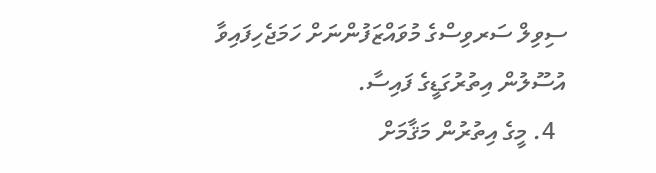ސިވިލް ސަރވިސްގެ މުވައްޒަފުންނަށް ހަމަޖެހިފައިވާ އުސޫލުން އިތުރުގަޑީގެ ފައިސާ.
  4. މީގެ އިތުރުން މަޤާމަށް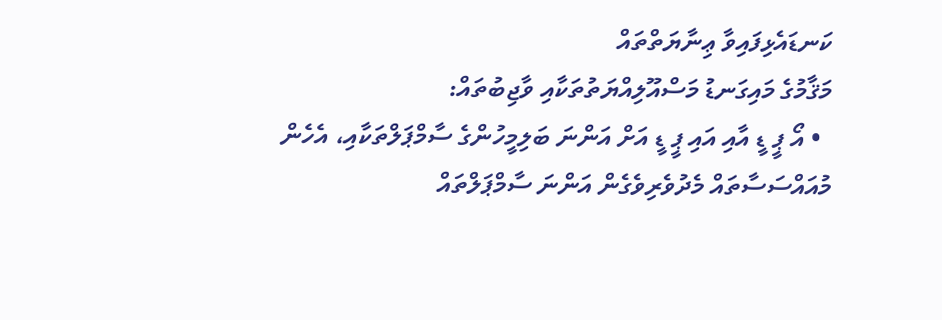ކަނޑައެޅިފައިވާ ޢިނާޔަތްތައް
މަޤާމުގެ މައިގަނޑު މަސްއޫލިއްޔަތުތަކާއި ވާޖިބުތައް:
  • އޯ ޕީ ޑީ އާއި އައި ޕީ ޑީ އަށް އަންނަ ބަލިމީހުންގެ ސާމްޕަލްތަކާއި، އެހެން މުއައްސަސާތައް މެދުވެރިވެގެން އަންނަ ސާމްޕަލްތައް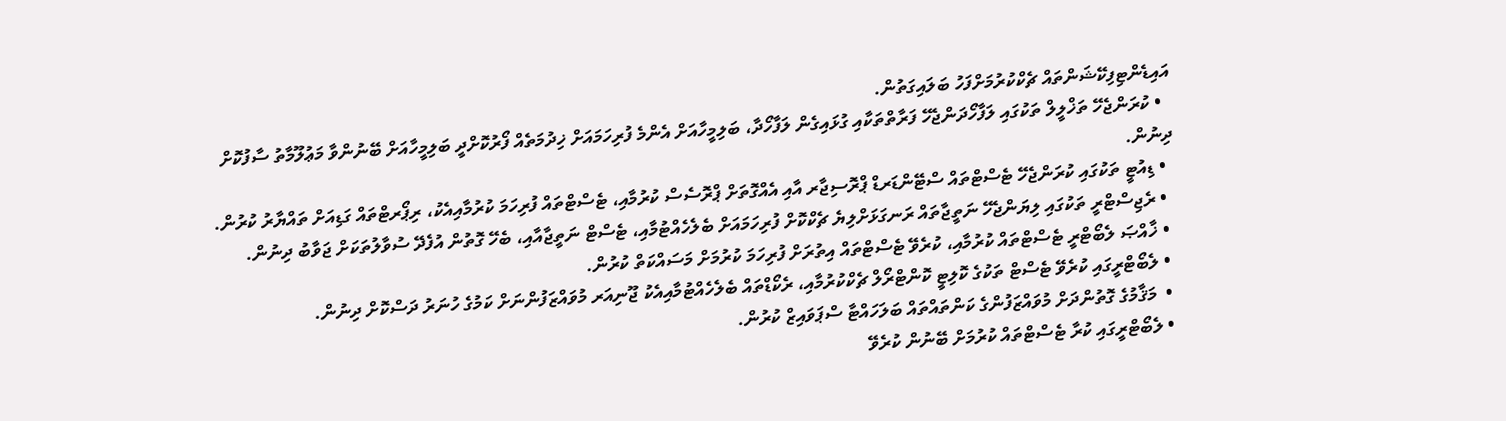އައިޑެންޓިފިކޭޝަންތައް ޗެކްކުރުމަށްފަހު ބަލައިގަތުން.
  • ކުރަންޖެހޭ ތަޚްލީލް ތަކުގައި ލަފާހޯދަންޖެހޭ ފަރާތްތަކާއި ގުޅައިގެން ލަފާހޯދާ، ބަލިމީހާއަށް އެންމެ ފުރިހަމައަށް ޚިދުމަތެއް ފޯރުކޮށްދީ ބަލިމީހާއަށް ބޭނުންވާ މަޢުލޫމާތު ސާފުކޮށް ދިނުން.
  • ޑިއުޓީ ތަކުގައި ކުރަންޖެހޭ ޓެސްޓްތައް ސްޓޭންޑަރޑް ޕްރޮސިޖާރ އާއި އެއްގޮތަށް ޕްރޮސެސް ކުރުމާއި، ޓެސްޓްތައް ފުރިހަމަ ކުރުމާއިއެކު، ރިޕޯރޓްތައް ގަޑިއަށް ތައްޔާރު ކުރުން.
  • ރެޖިސްޓްރީ ތަކުގައި ލިޔަންޖެހޭ ނަތީޖާތައް ރަނގަޅަށްލިޔެ ޗެކްކޮށް ފުރިހަމައަށް ބެލެހެއްޓުމާއި، ޓެސްޓް ނަތީޖާއާއި، ބެހޭ ގޮތުން އުފެދޭ ސުވާލުތަކަށް ޖަވާބު ދިނުން.
  • ޚާއްޞަ ލެބޯޓްރީ ޓެސްޓްތައް ކުރުމާއި، ކުރެވޭ ޓެސްޓްތައް އިތުރަށް ފުރިހަމަ ކުރުމަށް މަސައްކަތް ކުރުން.
  • ލެބޯޓްރީގައި ކުރެވޭ ޓެސްޓް ތަކުގެ ކޮލިޓީ ކޮންޓްރޯލް ޗެކްކުރުމާއި، ރެކޯޑްތައް ބެލެހެއްޓުމާއިއެކު ޖޫނިއަރ މުވައްޒަފުންނަށް ކަމުގެ ހުނަރު ދަސްކޮށް ދިނުން.
  •  މަޤާމުގެ ގޮތުންދަށް މުވައްޒަފުންގެ ކަންތައްތައް ބަލަހައްޓާ ސްޕަވައިޒް ކުރުން.
  • ލެބޯޓްރީގައި ކުރާ ޓެސްޓްތައް ކުރުމަށް ބޭނުން ކުރެވޭ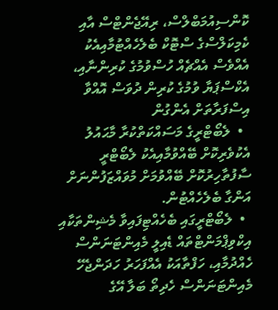ކޮންސިއުމަބްލްސް، ރިއޭޖެންޓްސް އާއި ކެމިކަލްސްގެ ސްޓޮކް ބެލެހެއްޓުމާއިއެކު އެއްވެސް އެއްޗެއް ހުސްވުމުގެ ކުރިންނާއި، އެކްސްޕަޔާ ވުމުގެ ކުރިން ދުވަސް އޮއްވާ އިސްފަރާތަށް އެންގުން
  •  ލެބޯޓްރީގެ މަސައްކަތްކުރާ މާޙައުލު އެކުވެރިކޮށް ބޭއްވުމާއިއެކު ލެބޯޓްރީ ސާފުތާހިރުކޮށް ބޭއްވުމަށް މުވައްޒަފުންނަށް އަންގާ ބެލެހެއްޓުން.
  •  ލެބޯޓްރީގައި ބެހެއްޓިފައިވާ މެޝިންތަކާއި އިކްވިޕްމަންޓްތައް ޑެއިލީ މެއިންޓަނަންސް ހެއްދުމާއި، ހަފްތާއަކު އެއްފަހަރު ހަދަންޖެހޭ މެއިންޓަނަންސް ހެދިތޯ ބަލާ އޭގެ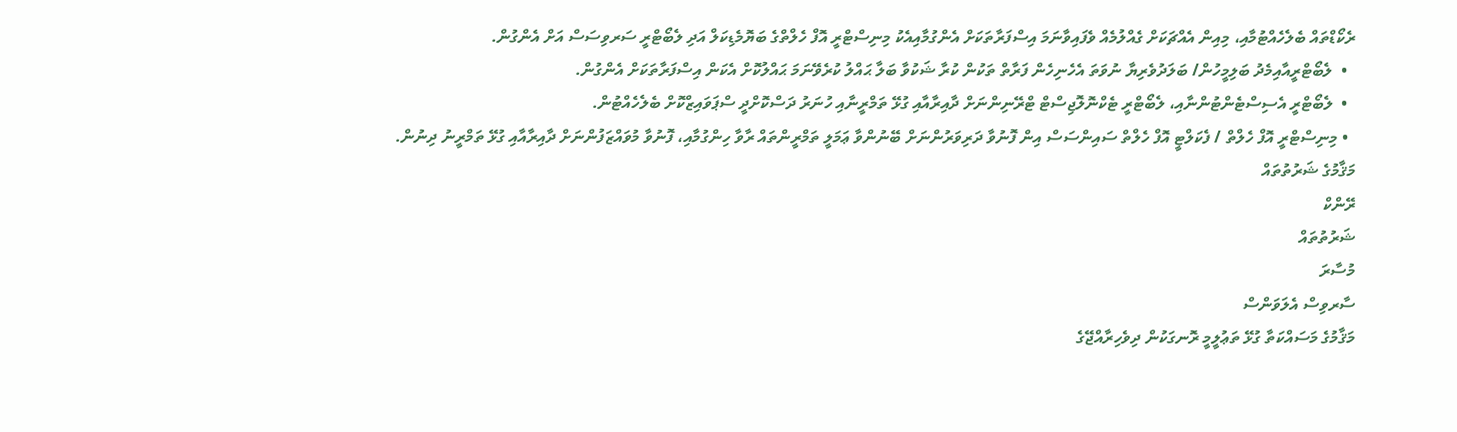ރެކޯޑްތައް ބެލެހެއްޓުމާއި، މިއިން އެއްޗަކަށް ގެއްލުމެއް ވެފައިވާނަމަ އިސްފަރާތަކަށް އެންގުމާއިއެކު މިނިސްޓްރީ އޮފް ހެލްތްގެ ބަޔޮމެޑިކަލް އަދި ލެބޯޓްރީ ސަރވިސަސް އަށް އެންގުން.
  •  ލެބޯޓްރީއާއިމެދު ބަލިމީހުން/ ބަލަދުވެރިޔާ ނުވަތަ އެހެނިހެން ފަރާތް ތަކުން ކުރާ ޝަކުވާ ބަލާ ޙައްލު ކުރެވޭނަމަ ޙައްލުކޮށް އެކަން އިސްފަރާތަކަށް އެންގުން.
  •  ލެބޯޓްރީ އެސިސްޓެންޓުންނާއި، ލެބޯޓްރީ ޓެކްނޮލޮޖިސްޓް ޓްރޭނިންނަށް ދާއިރާއާއި ގުޅޭ ތަމްރީނާއި ހުނަރު ދަސްކޮށްދީ ސްޕަވައިޒްކޮށް ބެލެހެއްޓުން.
  • މިނިސްޓްރީ އޮފް ހެލްތް / ފެކަލްޓީ އޮފް ހެލްތް ސައިންސަސް އިން ފޮނުވާ ދަރިވަރުންނަށް ބޭނުންވާ ޢަމަލީ ތަމްރީންތައް ރާވާ ހިންގުމާއި، ފޮނުވާ މުވައްޒަފުންނަށް ދާއިރާއާއި ގުޅޭ ތަމްރީނު ދިނުން.
މަޤާމުގެ ޝަރުތުތައް
ރޭންކް
ޝަރުތުތައް
މުސާރަ
ސާރވިސް އެލަވަންސް
މަޤާމުގެ މަސައްކަތާ ގުޅޭ ތަޢުލީމީ ރޮނގަކުން ދިވެހިރާއްޖޭގެ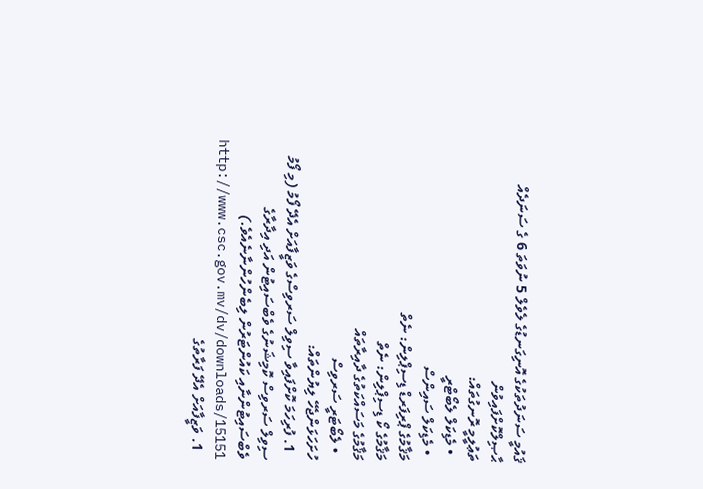ޤައުމީ ސަނަދުތަކުގެ އޮނިގަނޑުގެ ލެވެލް 5 ނުވަތަ 6 ގެ ސަނަދެއް ޙާޞިލްކޮށްފައިވުން
ތަޢުލީމީ ރޮނގުތައް:
  • މެޑިކަލް ލެބޯޓްރީ
  • މެޑިކަލް ސައިންސް
މަޤާމުގެ ޕްރިފަރޑް ޑިސިޕްލިން: ނެތް
މަޤާމުގެ ކޯ ޑިސިޕްލިން: ނެތް
މަޤާމުގެ މަސައްކަތުގެ ދާއިރާތައް
  • ލެބޯޓަރީ ސަރވިސް
ހުށަހަޅަންޖެހޭ ލިޔުންތައް:
  1. ފުރިހަމަ ކޮށްފައިވާ ސިވިލް ސަރވިސްގެ ވަޒީފާއަށް އެދޭ ފޯމު (މި ފޯމު ސިވިލް ސަރވިސް ކޮމިޝަނުގެ ވެބްސައިޓުން އަދި އިދާރާގެ ވެބްސައިޓުންނާއި ކައުންޓަރުން ލިބެންހުންނާނެއެވެ.) http://www.csc.gov.mv/dv/downloads/15151
  1. ވަޒީފާއަށް އެދޭ ފަރާތުގެ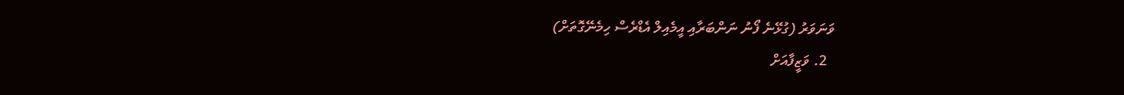ވަނަވަރު (ގުޅޭނެ ފޯނު ނަންބަރާއި އީމެއިލް އެޑްރެސް ހިމެނޭގޮތަށް)
  2. ވަޒީފާއަށް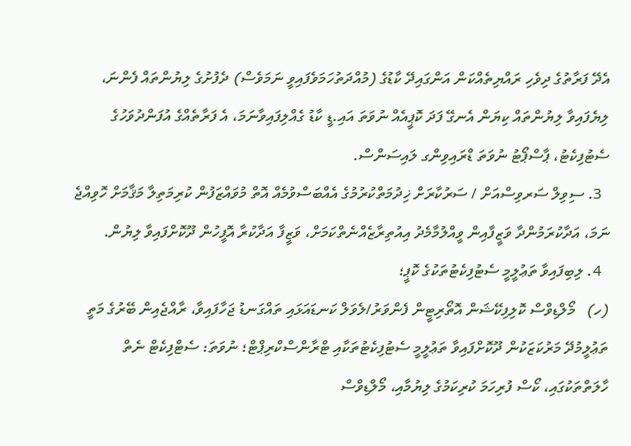އެދޭ ފަރާތުގެ ދިވެހި ރައްޔިތެއްކަން އަންގައިދޭ ކާޑުގެ (މުއްދަތުހަމަވެފައިވީ ނަމަވެސް) ދެފުށުގެ ލިޔުންތައް ފެންނަ، ލިޔެފައިވާ ލިޔުންތައް ކިޔަން އެނގޭ ފަދަ ކޮޕީއެއް ނުވަތަ އައި.ޑީ ކާޑު ގެއްލިފައިވާނަމަ، އެ ފަރާތެއްގެ އުފަންދުވަހުގެ ސެޓުފިކެޓު، ޕާސްޕޯޓު ނުވަތަ ޑްރައިވިންގ ލައިސަންސް.
  3. ސިވިލް ސަރވިސްއަށް / ސަރުކާރަށް ޚިދުމަތްކުރުމުގެ އެއްބަސްވުމެއް އޮތް މުވައްޒަފުން ކުރިމަތިލާ މަޤާމަށް ހޮވިއްޖެ ނަމަ، އަދާކުރަމުންދާ ވަޒީފާއިން ވީއްލުމާމެދު އިއުތިރާޒެއްނެތްކަމަށް، ވަޒީފާ އަދާކުރާ އޮފީހުން ދޫކޮށްފައިވާ ލިޔުން.
  4. ލިބިފައިވާ ތަޢުލީމީ ސެޓުފިކެޓުތަކުގެ ކޮޕީ؛
(ހ)   މޯލްޑިވްސް ކޮލިފިކޭޝަން އޮތޯރިޓީން ފެންވަރު/ލެވަލް ކަނޑައަޅައި ތައްގަނޑު ޖަހާފައިވާ، ރާއްޖެއިން ބޭރުގެ މަތީ ތަޢުލީމުދޭ މަރުކަޒަކުން ދޫކޮށްފައިވާ ތަޢުލީމީ ސެޓުފިކެޓުތަކާއި ޓްރާންސްކްރިޕްޓް؛ ނުވަތަ: ސެޓްފިކެޓް ނެތް ހާލަތްތަކުގައި، ކޯސް ފުރިހަމަ ކުރިކަމުގެ ލިޔުމާއި، މޯލްޑިވްސް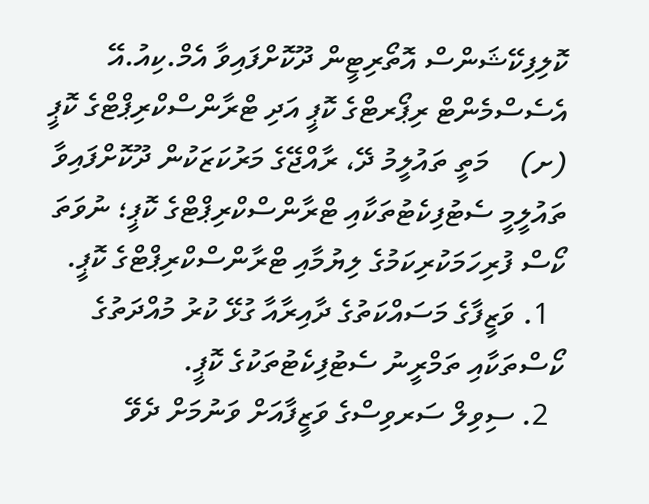ކޮލިފިކޭޝަންސް އޮތޯރިޓީން ދޫކޮށްފައިވާ އެމް.ކިއު.އޭ އެސެސްމެންޓް ރިޕޯރޓްގެ ކޮޕީ އަދި ޓްރާންސްކްރިޕްޓްގެ ކޮޕީ
(ށ)    މަތީ ތައުލީމު ދޭ، ރާއްޖޭގެ މަރުކަޒަކުން ދޫކޮށްފައިވާ ތައުލީމީ ސެޓުފިކެޓުތަކާއި ޓްރާންސްކްރިޕްޓްގެ ކޮޕީ؛ ނުވަތަ ކޯސް ފުރިހަމަކުރިކަމުގެ ލިޔުމާއި ޓްރާންސްކްރިޕްޓްގެ ކޮޕީ.
  1. ވަޒީފާގެ މަސައްކަތުގެ ދާއިރާއާ ގުޅޭ ކުރު މުއްދަތުގެ ކޯސްތަކާއި ތަމްރީނު ސެޓުފިކެޓުތަކުގެ ކޮޕީ.
  2. ސިވިލް ސަރވިސްގެ ވަޒީފާއަށް ވަނުމަށް ދެވޭ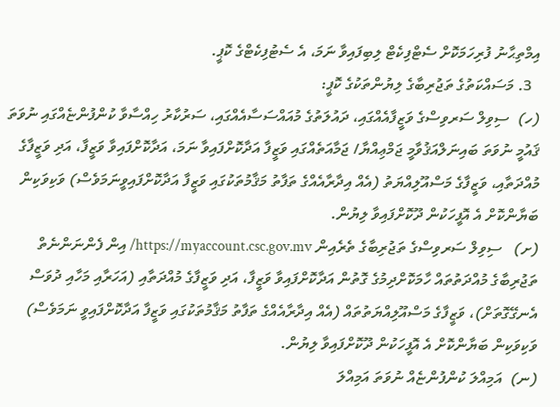އިމްތިޙާނު ފުރިހަމަކޮށް ސެޓްފިކެޓް ލިބިފައިވާ ނަމަ، އެ ސެޓުފިކެޓްގެ ކޮޕީ.
  3. މަސައްކަތުގެ ތަޖުރިބާގެ ލިޔުންތަކުގެ ކޮޕީ:
(ހ)  ސިވިލް ސަރވިސްގެ ވަޒީފާއެއްގައި، ދައުލަތުގެ މުއައްސަސާއެއްގައި، ސަރުކާރު ހިއްސާވާ ކުންފުންޏެއްގައި ނުވަތަ ޤައުމީ ނުވަތަ ބައިނަލްއަޤުވާމީ ޖަމްޢިއްޔާ/ ޖަމާއަތެއްގައި ވަޒީފާ އަދާކޮށްފައިވާ ނަމަ، އަދާކޮށްފައިވާ ވަޒީފާ، އަދި ވަޒީފާގެ މުއްދަތާއި، ވަޒީފާގެ މަސްއޫލިއްޔަތު (އެއް އިދާރާއެއްގެ ތަފާތު މަޤާމުތަކުގައި ވަޒީފާ އަދާކޮށްފައިވީނަމަވެސް) ވަކިވަކިން ބަޔާންކޮށް އެ އޮފީހަކުން ދޫކޮށްފައިވާ ލިޔުން.
(ށ)   ސިވިލް ސަރވިސްގެ ތަޖުރިބާގެ ތެރެއިން https://myaccount.csc.gov.mv/ އިން ފެންނަންނެތް ތަޖުރިބާގެ މުއްދަތުތައް ހާމަކޮށްދިމުގެ ގޮތުން އަދާކޮށްފައިވާ ވަޒީފާ، އަދި ވަޒީފާގެ މުއްދަތާއި (އަހަރާއި މަހާއި ދުވަސް އެނގޭގޮތަށް)، ވަޒީފާގެ މަސްއޫލިއްޔަތުތައް (އެއް އިދާރާއެއްގެ ތަފާތު މަޤާމުތަކުގައި ވަޒީފާ އަދާކޮށްފައިވީ ނަމަވެސް) ވަކިވަކިން ބަޔާންކޮށް އެ އޮފީހަކުން ދޫކޮށްފައިވާ ލިޔުން.
(ނ)  އަމިއްލަ ކުންފުންޏެއް ނުވަތަ އަމިއްލަ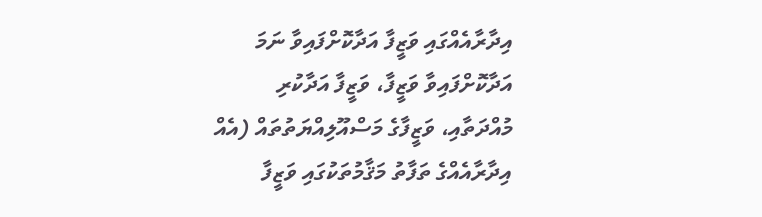އިދާރާއެއްގައި ވަޒީފާ އަދާކޮށްފައިވާ ނަމަ އަދާކޮށްފައިވާ ވަޒީފާ، ވަޒީފާ އަދާކުރި މުއްދަތާއި، ވަޒީފާގެ މަސްއޫލިއްޔަތުތައް (އެއް އިދާރާއެއްގެ ތަފާތު މަޤާމުތަކުގައި ވަޒީފާ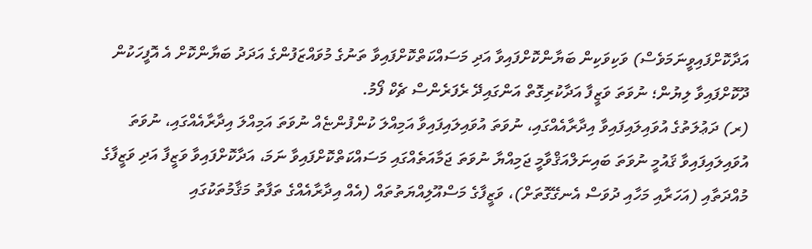އަދާކޮށްފައިވީނަމަވެސް) ވަކިވަކިން ބަޔާންކޮށްފައިވާ އަދި މަސައްކަތްކޮށްފައިވާ ތަނުގެ މުވައްޒަފުންގެ އަދަދު ބަޔާންކޮށް އެ އޮފީހަކުން ދޫކޮށްފައިވާ ލިޔުން؛ ނުވަތަ ވަޒީފާ އަދާކުރިގޮތް އަންގައިދޭ ރެފަރެންސް ޗެކް ފޯމު.
(ރ) ދަޢުލަތުގެ އުވައިލައިފައިވާ އިދާރާއެއްގައި، ނުވަތަ އުވައިލައިފައިވާ އަމިއްލަ ކުންފުންޏެއް ނުވަތަ އަމިއްލަ އިދާރާއެއްގައި، ނުވަތަ އުވައިލައިފައިވާ ޤައުމީ ނުވަތަ ބައިނަލްއަޤްވާމީ ޖަމިއްޔާ ނުވަތަ ޖަމާއަތެއްގައި މަސައްކަތްކޮށްފައިވާ ނަމަ، އަދާކޮށްފައިވާ ވަޒީފާ އަދި ވަޒީފާގެ މުއްދަތާއި (އަހަރާއި މަހާއި ދުވަސް އެނގޭގޮތަށް)، ވަޒީފާގެ މަސްއޫލިއްޔަތުތައް (އެއް އިދާރާއެއްގެ ތަފާތު މަޤާމުތަކުގައި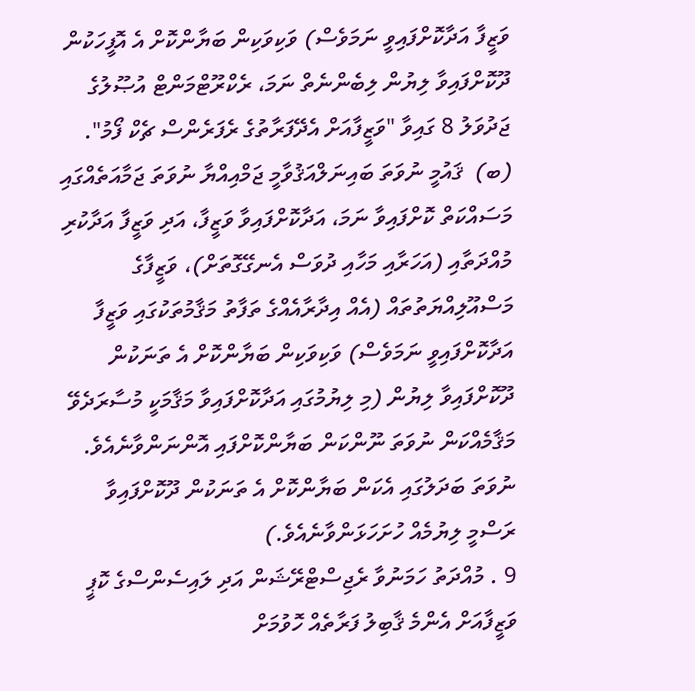ވަޒީފާ އަދާކޮށްފައިވީ ނަމަވެސް) ވަކިވަކިން ބަޔާންކޮށް އެ އޮފީހަކުން ދޫކޮށްފައިވާ ލިޔުން ލިބެންނެތް ނަމަ، ރެކްރޫޓްމަންޓް އުޞޫލުގެ ޖަދުވަލު 8 ގައިވާ "ވަޒީފާއަށް އެދޭފަރާތުގެ ރެފަރެންސް ޗެކް ފޯމު".
(ބ)  ޤައުމީ ނުވަތަ ބައިނަލްއަޤުވާމީ ޖަމްއިއްޔާ ނުވަތަ ޖަމާއަތެއްގައި މަސައްކަތް ކޮށްފައިވާ ނަމަ، އަދާކޮށްފައިވާ ވަޒީފާ، އަދި ވަޒީފާ އަދާކުރި މުއްދަތާއި (އަހަރާއި މަހާއި ދުވަސް އެނގޭގޮތަށް)، ވަޒީފާގެ މަސްއޫލިއްޔަތުތައް (އެއް އިދާރާއެއްގެ ތަފާތު މަޤާމުތަކުގައި ވަޒީފާ އަދާކޮށްފައިވީ ނަމަވެސް) ވަކިވަކިން ބަޔާންކޮށް އެ ތަނަކުން ދޫކޮށްފައިވާ ލިޔުން (މި ލިޔުމުގައި އަދާކޮށްފައިވާ މަޤާމަކީ މުސާރަދެވޭ މަޤާމެއްކަން ނުވަތަ ނޫންކަން ބަޔާންކޮށްފައި އޮންނަންވާނެއެވެ. ނުވަތަ ބަދަލުގައި އެކަން ބަޔާންކޮށް އެ ތަނަކުން ދޫކޮށްފައިވާ ރަސްމީ ލިޔުމެއް ހުށަހަޅަންވާނެއެވެ.)
9 . މުއްދަތު ހަމަނުވާ ރެޖިސްޓްރޭޝަން އަދި ލައިސެންސްގެ ކޮޕީ
ވަޒީފާއަށް އެންމެ ޤާބިލު ފަރާތެއް ހޮވުމަށް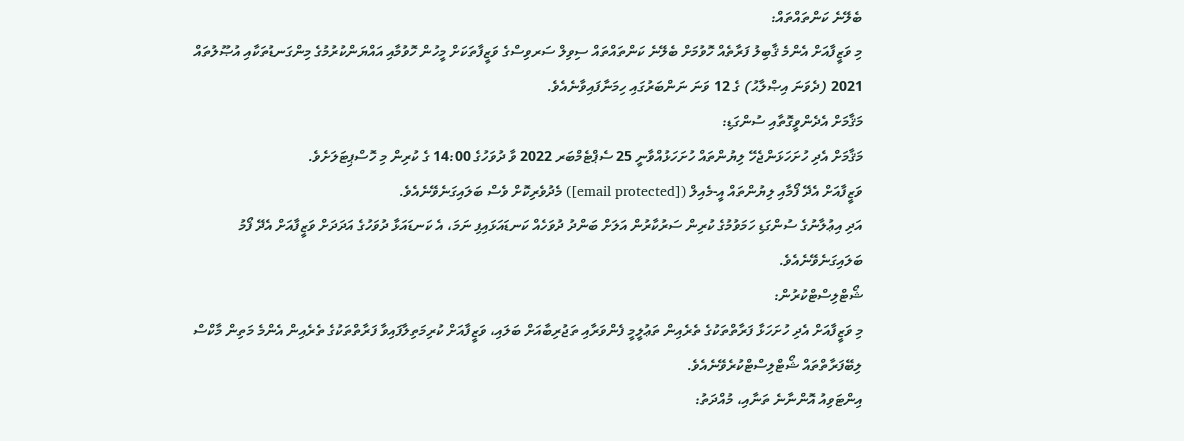ބެލޭނެ ކަންތައްތައް:
މި ވަޒީފާއަށް އެންމެ ޤާބިލު ފަރާތެއް ހޮވުމަށް ބެލޭނެ ކަންތައްތައް ސިވިލް ސަރވިސްގެ ވަޒީފާތަކަށް މީހުން ހޮވުމާއި އައްޔަންކުރުމުގެ މިންގަނޑުތަކާއި އުޞޫލުތައް 2021 (ދެވަނަ އިޞްލާޙު) ގެ 12 ވަނަ ނަންބަރުގައި ހިމަނާފައިވާނެއެވެ.
މަޤާމަށް އެދެންވީގޮތާއި ސުންގަޑި:
މަޤާމަށް އެދި ހުށަހަޅަންޖެހޭ ލިޔުންތައް ހުށަހަޅުއްވާނީ 25 ސެޕްޓެމްބަރ 2022 ވާ ދުވަހުގެ 14:00 ގެ ކުރިން މި ހޮސްޕިޓަލަށެވެ.
ވަޒީފާއަށް އެދޭ ފޯމާއި ލިޔުންތައް އީ-މެއިލް ([email protected]) މެދުވެރިކޮށް ވެސް ބަލައިގަނެވޭނެއެވެ.
އަދި އިޢުލާނުގެ ސުންގަޑި ހަމަވުމުގެ ކުރިން ސަރުކާރުން އަލަށް ބަންދު ދުވަހެއް ކަނޑައަޅައިފި ނަމަ، އެ ކަނޑައަޅާ ދުވަހުގެ އަދަދަށް ވަޒީފާއަށް އެދޭ ފޯމު ބަލައިގަނެވޭނެއެވެ.
ޝޯޓްލިސްޓްކުރުން:
މި ވަޒީފާއަށް އެދި ހުށަހަޅާ ފަރާތްތަކުގެ ތެރެއިން ތަޢުލީމީ ފެންވަރާއި ތަޖުރިބާއަށް ބަލައި، ވަޒީފާއަށް ކުރިމަތިލާފައިވާ ފަރާތްތަކުގެ ތެރެއިން އެންމެ މަތިން މާކްސް ލިބޭފަރާތްތައް ޝޯޓްލިސްޓްކުރެވޭނެއެވެ.
އިންޓަވިއު އޮންނާނެ ތަނާއި، މުއްދަތު: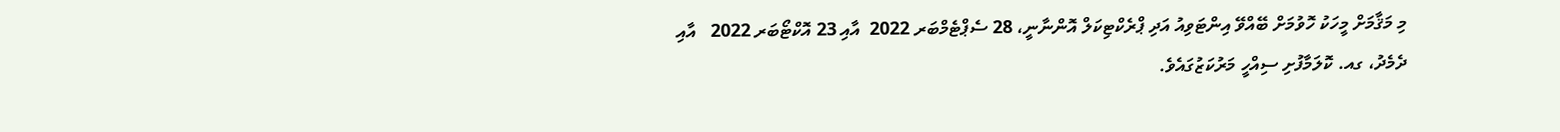މި މަޤާމަށް މީހަކު ހޮވުމަށް ބޭއްވޭ އިންޓަވިއު އަދި ޕްރެކްޓިކަލް އޮންނާނީ، 28 ސެޕްޓެމްބަރ 2022  އާއި 23 އޮކްޓޯބަރ 2022   އާއި ދެމެދު، ގއ. ކޮލަމާފުށި ސިއްހީ މަރުކަޒުގައެވެ.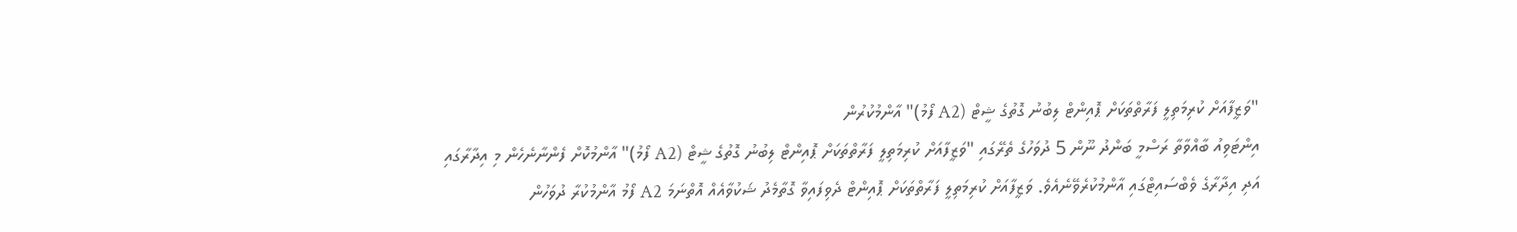"ވަޒީފާއަށް ކުރިމަތިލީ ފަރާތްތަކަށް ޕޮއިންޓް ލިބުނު ގޮތުގެ ޝީޓް (A2 ފޯމު)" އާންމުކުރުން
އިންޓަވިއު ބާއްވާތާ ރަސްމީ ބަންދު ނޫން 5 ދުވަހުގެ ތެރޭގައި "ވަޒީފާއަށް ކުރިމަތިލީ ފަރާތްތަކަށް ޕޮއިންޓް ލިބުނު ގޮތުގެ ޝީޓް (A2 ފޯމު)" އާންމުކޮށް ފެންނާނެހެން މި އިދާރާގައި އަދި އިދާރާގެ ވެބްސައިޓްގައި އާންމުކުރެވޭނެއެވެ. ވަޒީފާއަށް ކުރިމަތިލީ ފަރާތްތަކަށް ޕޮއިންޓް ދެވިފައިވާ ގޮތާމެދު ޝަކުވާއެއް އޮތްނަމަ A2 ފޯމު އާންމުކުރާ ދުވަހުން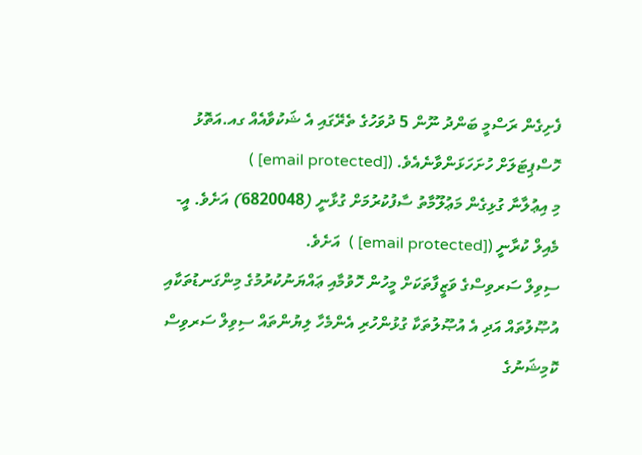ފެށިގެން ރަސްމީ ބަންދު ނޫން 5 ދުވަހުގެ ތެރޭގައި އެ ޝަކުވާއެއް ގއ.އަތޮޅު ހޮސްޕިޓަލަށް ހުށަހަޅަންވާނެއެވެ. ([email protected] )
މި އިޢުލާނާ ގުޅިގެން މަޢުލޫމާތު ސާފުކުރުމަށް ގުޅާނީ (6820048) އަށެވެ. އީ-މެއިލް ކުރާނީ ([email protected] )  އަށެވެ.
ސިވިލް ސަރވިސްގެ ވަޒީފާތަކަށް މީހުން ހޮވުމާއި ޢައްޔަނުކުރުމުގެ މިންގަނޑުތަކާއި އުޞޫލުތައް އަދި އެ އުޞޫލުތަކާ ގުޅުންހުރި އެންމެހާ ލިޔުންތައް ސިވިލް ސަރވިސް ކޮމިޝަނުގެ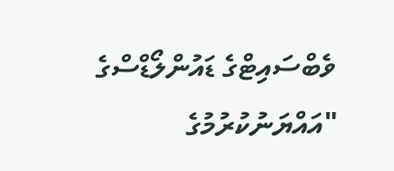ވެބްސައިޓްގެ ޑައުންލޯޑްސްގެ "އައްޔަނުކުރުމުގެ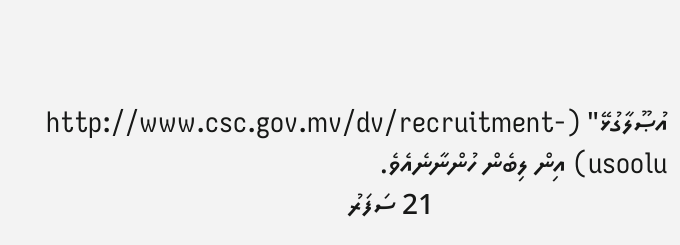އުޞޫލާގުޅޭ" (http://www.csc.gov.mv/dv/recruitment-usoolu) އިން ލިބެން ހުންނާނެއެވެ.
                                21 ސަފަރު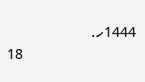1444ހ.
                               18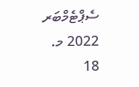ސެޕްޓެމްބަރ 2022 މ.
18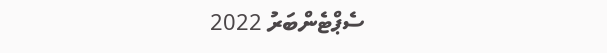ސެޕްޓެންބަރު 2022